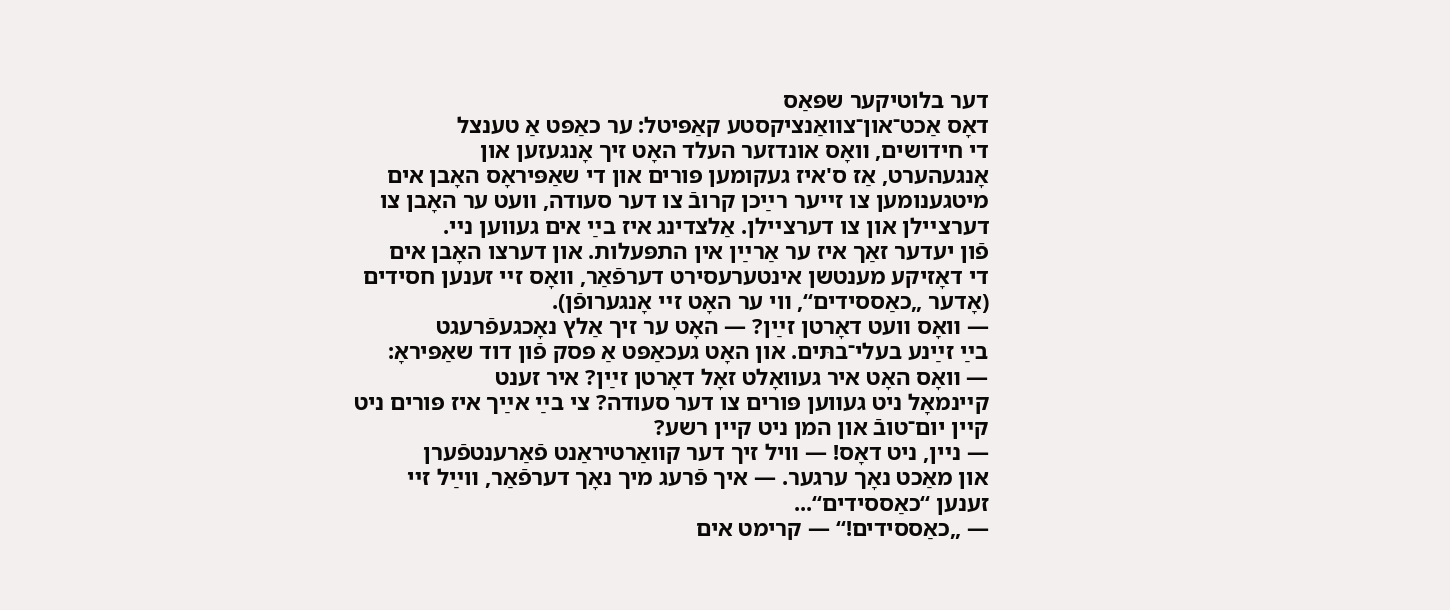דער בלוטיקער שפּאַס
דאָס אַכט־און־צװאַנציקסטע קאַפּיטל: ער כאַפּט אַ טענצל
די חידושים, װאָס אונדזער העלד האָט זיך אָנגעזען און
אָנגעהערט, אַז ס'איז געקומען פּורים און די שאַפּיראָס האָבן אים
מיטגענומען צו זײער רײַכן קרובֿ צו דער סעודה, װעט ער האָבן צו
דערצײלן און צו דערצײלן. אַלצדינג איז בײַ אים געװען נײ.
פֿון יעדער זאַך איז ער אַרײַן אין התפּעלות. און דערצו האָבן אים
די דאָזיקע מענטשן אינטערעסירט דערפֿאַר, װאָס זײ זענען חסידים
(אָדער „כאַססידים“, װי ער האָט זײ אָנגערופֿן).
― װאָס װעט דאָרטן זײַן? ― האָט ער זיך אַלץ נאָכגעפֿרעגט
בײַ זײַנע בעלי־בתּים. און האָט געכאַפּט אַ פּסק פֿון דוד שאַפּיראָ:
― װאָס האָט איר געװאָלט זאָל דאָרטן זײַן? איר זענט
קײנמאָל ניט געװען פּורים צו דער סעודה? צי בײַ אײַך איז פּורים ניט
קײן יום־טובֿ און המן ניט קײן רשע?
― נײן, ניט דאָס! ― װיל זיך דער קװאַרטיראַנט פֿאַרענטפֿערן
און מאַכט נאָך ערגער. ― איך פֿרעג מיך נאָך דערפֿאַר, װײַל זײ
זענען “כאַססידים“...
― „כאַססידים!“ ― קרימט אים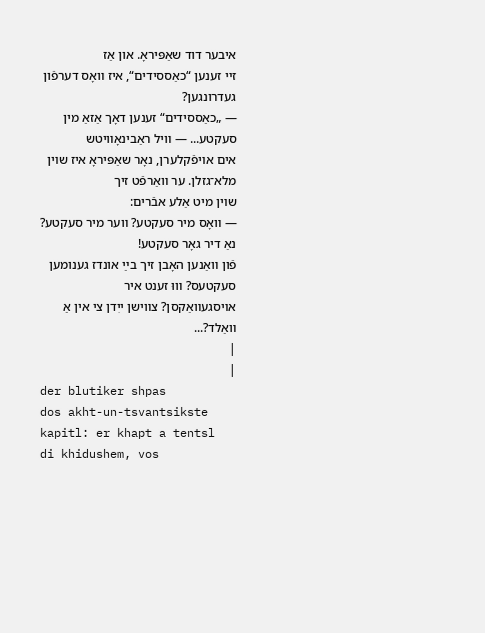איבער דוד שאַפּיראָ. און אַז
זײ זענען “כאַססידים“, איז װאָס דערפֿון געדרונגען?
― „כאַססידים“ זענען דאָך אַזאַ מין סעקטע... ― װיל ראַבינאָװיטש
אים אױפֿקלערן, נאָר שאַפּיראָ איז שױן מלא־גזלן. ער װאַרפֿט זיך
שױן מיט אַלע אבֿרים:
― װאָס מיר סעקטע? װער מיר סעקטע? נאַ דיר גאָר סעקטע!
פֿון װאַנען האָבן זיך בײַ אונדז גענומען סעקטעס? װוּ זענט איר
אױסגעװאַקסן? צװישן ייִדן צי אין אַ װאַלד?...
|
|
der blutiker shpas
dos akht-un-tsvantsikste kapitl: er khapt a tentsl
di khidushem, vos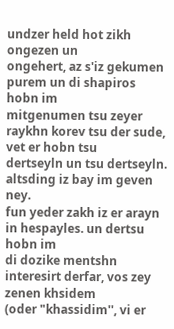undzer held hot zikh ongezen un
ongehert, az s'iz gekumen purem un di shapiros hobn im
mitgenumen tsu zeyer raykhn korev tsu der sude, vet er hobn tsu
dertseyln un tsu dertseyln. altsding iz bay im geven ney.
fun yeder zakh iz er arayn in hespayles. un dertsu hobn im
di dozike mentshn interesirt derfar, vos zey zenen khsidem
(oder "khassidim'', vi er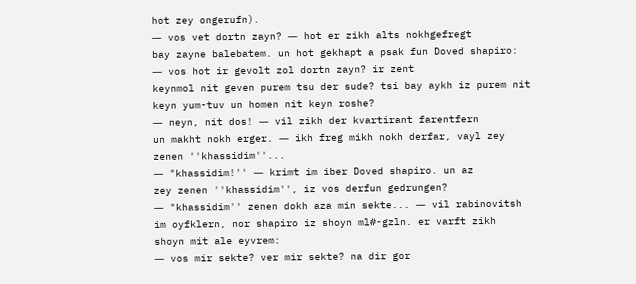hot zey ongerufn).
― vos vet dortn zayn? ― hot er zikh alts nokhgefregt
bay zayne balebatem. un hot gekhapt a psak fun Doved shapiro:
― vos hot ir gevolt zol dortn zayn? ir zent
keynmol nit geven purem tsu der sude? tsi bay aykh iz purem nit
keyn yum-tuv un homen nit keyn roshe?
― neyn, nit dos! ― vil zikh der kvartirant farentfern
un makht nokh erger. ― ikh freg mikh nokh derfar, vayl zey
zenen ''khassidim''...
― "khassidim!'' ― krimt im iber Doved shapiro. un az
zey zenen ''khassidim'', iz vos derfun gedrungen?
― "khassidim'' zenen dokh aza min sekte... ― vil rabinovitsh
im oyfklern, nor shapiro iz shoyn ml#-gzln. er varft zikh
shoyn mit ale eyvrem:
― vos mir sekte? ver mir sekte? na dir gor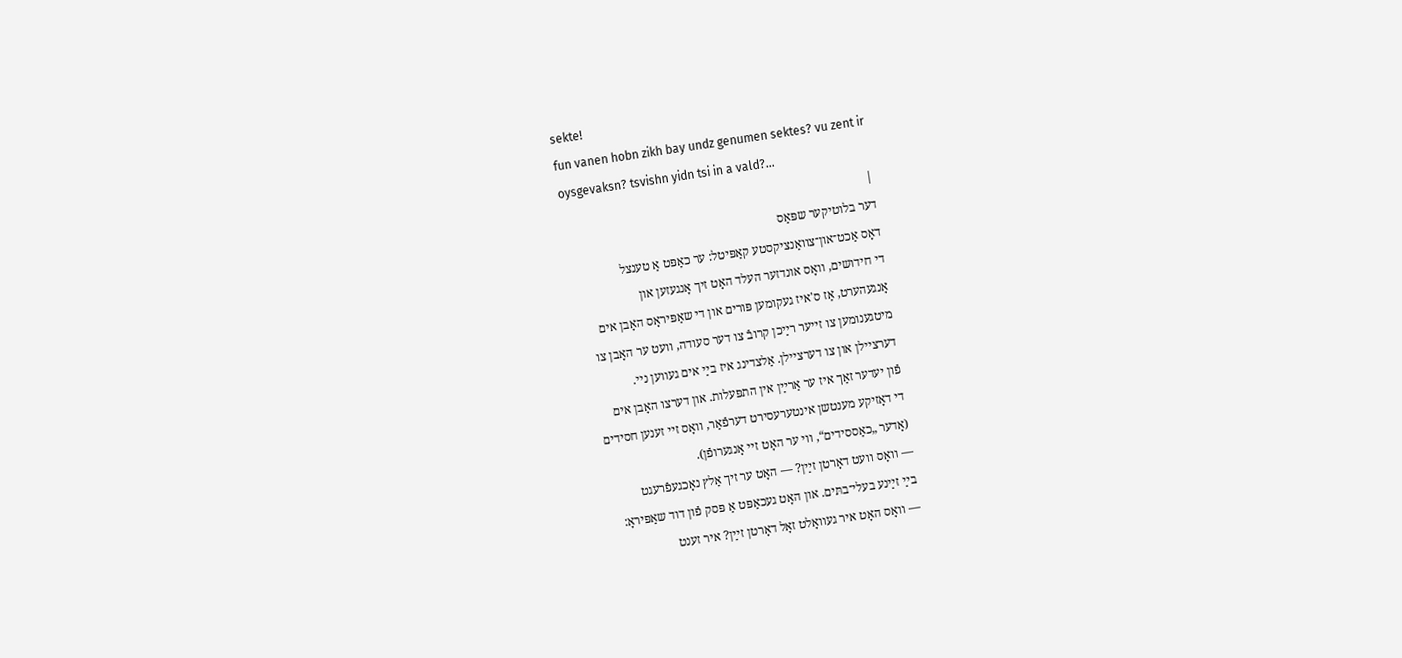sekte!
fun vanen hobn zikh bay undz genumen sektes? vu zent ir
oysgevaksn? tsvishn yidn tsi in a vald?...
|
דער בלוטיקער שפּאַס
דאָס אַכט־און־צװאַנציקסטע קאַפּיטל: ער כאַפּט אַ טענצל
די חידושים, װאָס אונדזער העלד האָט זיך אָנגעזען און
אָנגעהערט, אַז ס'איז געקומען פּורים און די שאַפּיראָס האָבן אים
מיטגענומען צו זײער רײַכן קרובֿ צו דער סעודה, װעט ער האָבן צו
דערצײלן און צו דערצײלן. אַלצדינג איז בײַ אים געװען נײ.
פֿון יעדער זאַך איז ער אַרײַן אין התפּעלות. און דערצו האָבן אים
די דאָזיקע מענטשן אינטערעסירט דערפֿאַר, װאָס זײ זענען חסידים
(אָדער „כאַססידים“, װי ער האָט זײ אָנגערופֿן).
― װאָס װעט דאָרטן זײַן? ― האָט ער זיך אַלץ נאָכגעפֿרעגט
בײַ זײַנע בעלי־בתּים. און האָט געכאַפּט אַ פּסק פֿון דוד שאַפּיראָ:
― װאָס האָט איר געװאָלט זאָל דאָרטן זײַן? איר זענט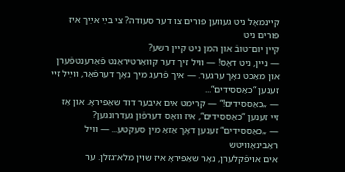קײנמאָל ניט געװען פּורים צו דער סעודה? צי בײַ אײַך איז פּורים ניט
קײן יום־טובֿ און המן ניט קײן רשע?
― נײן, ניט דאָס! ― װיל זיך דער קװאַרטיראַנט פֿאַרענטפֿערן
און מאַכט נאָך ערגער. ― איך פֿרעג מיך נאָך דערפֿאַר, װײַל זײ
זענען “כאַססידים“...
― „כאַססידים!“ ― קרימט אים איבער דוד שאַפּיראָ. און אַז
זײ זענען “כאַססידים“, איז װאָס דערפֿון געדרונגען?
― „כאַססידים“ זענען דאָך אַזאַ מין סעקטע... ― װיל ראַבינאָװיטש
אים אױפֿקלערן, נאָר שאַפּיראָ איז שױן מלא־גזלן. ער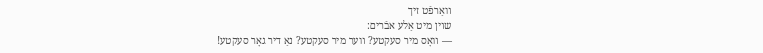װאַרפֿט זיך
שױן מיט אַלע אבֿרים:
― װאָס מיר סעקטע? װער מיר סעקטע? נאַ דיר גאָר סעקטע!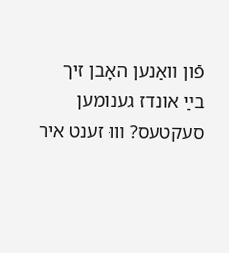פֿון װאַנען האָבן זיך בײַ אונדז גענומען סעקטעס? װוּ זענט איר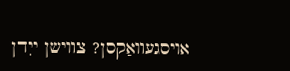אױסגעװאַקסן? צװישן ייִדן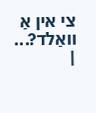צי אין אַ װאַלד?...
|